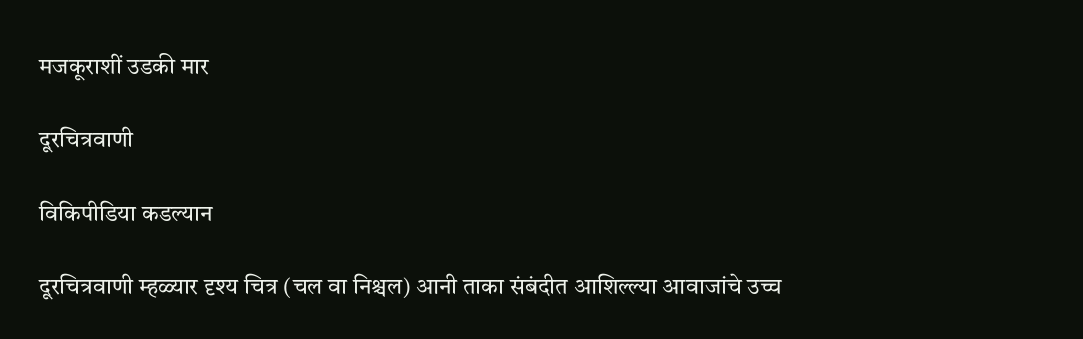मजकूराशीं उडकी मार

दूरचित्रवाणी

विकिपीडिया कडल्यान

दूरचित्रवाणी म्हळ्यार दृश्य चित्र (चल वा निश्चल) आनी ताका संबंदीत आशिल्ल्या आवाजांचे उच्च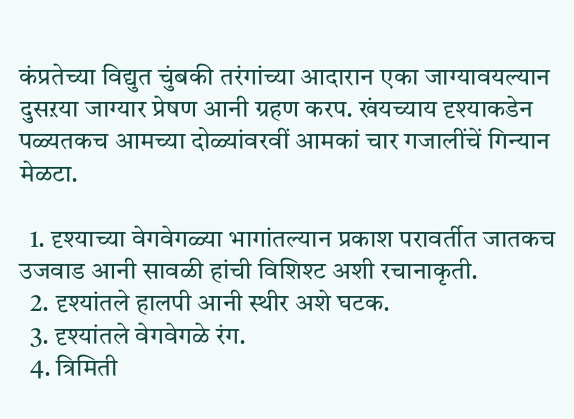कंप्रतेच्या विद्युत चुंबकी तरंगांच्या आदारान एका जाग्यावयल्यान दुसऱया जाग्यार प्रेषण आनी ग्रहण करप. खंयच्याय दृश्याकडेन पळ्यतकच आमच्या दोळ्यांवरवीं आमकां चार गजालींचें गिन्यान मेळटा.

  1. दृश्याच्या वेगवेगळ्या भागांतल्यान प्रकाश परावर्तीत जातकच उजवाड आनी सावळी हांची विशिश्ट अशी रचानाकृती.
  2. दृश्यांतले हालपी आनी स्थीर अशे घटक.
  3. दृश्यांतले वेगवेगळे रंग.
  4. त्रिमिती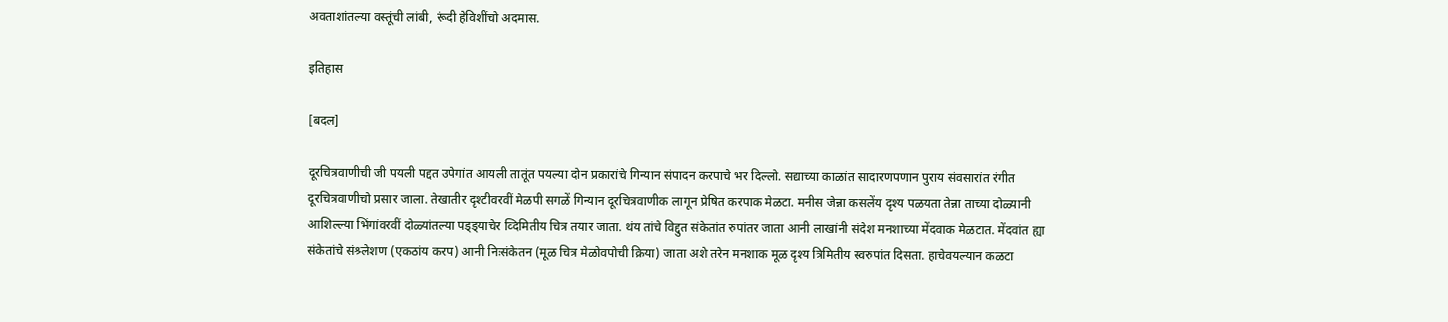अवताशांतल्या वस्तूंची लांबी, रूंदी हेविशींचो अदमास.

इतिहास

[बदल]

दूरचित्रवाणीची जी पयली पद्दत उपेगांत आयली तातूंत पयल्या दोन प्रकारांचे गिन्यान संपादन करपाचे भर दिल्लो. सद्याच्या काळांत सादारणपणान पुराय संवसारांत रंगीत दूरचित्रवाणीचो प्रसार जाला. तेखातीर दृश्टीवरवीं मेळपी सगळें गिन्यान दूरचित्रवाणीक लागून प्रेषित करपाक मेळटा. मनीस जेन्ना कसलेंय दृश्य पळयता तेन्ना ताच्या दोळ्यानी आशिल्ल्या भिंगांवरवीं दोळ्यांतल्या पड्ड्याचेर व्दिमितीय चित्र तयार जाता. थंय तांचे विद्दुत संकेतांत रुपांतर जाता आनी लाखांनी संदेश मनशाच्या मेंदवाक मेळटात. मेंदवांत ह्या संकेतांचे संश्र्लेशण (एकठांय करप) आनी निःसंकेतन (मूळ चित्र मेळोवपोची क्रिया) जाता अशे तरेन मनशाक मूळ दृश्य त्रिमितीय स्वरुपांत दिसता. हाचेवयल्यान कळटा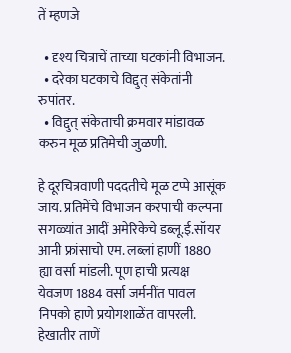तें म्हणजे

  • दृश्य चित्राचें ताच्या घटकांनी विभाजन.
  • दरेका घटकाचे विद्दुत् संकेतांनी रुपांतर.
  • विद्दुत् संकेताची क्रमवार मांडावळ करुन मूळ प्रतिमेची जुळणी.

हे दूरचित्रवाणी पददतीचे मूळ टप्पे आसूंक जाय. प्रतिमेंचे विभाजन करपाची कल्पना सगळ्यांत आदीं अमेरिकेचे डब्लू.ई.सॉयर आनी फ्रांसाचो एम. लब्लां हाणीं 1880 ह्या वर्सा मांडली. पूण हाची प्रत्यक्ष येवजण 1884 वर्सा जर्मनींत पावल निपको हाणे प्रयोगशाळेंत वापरली. हेखातीर ताणें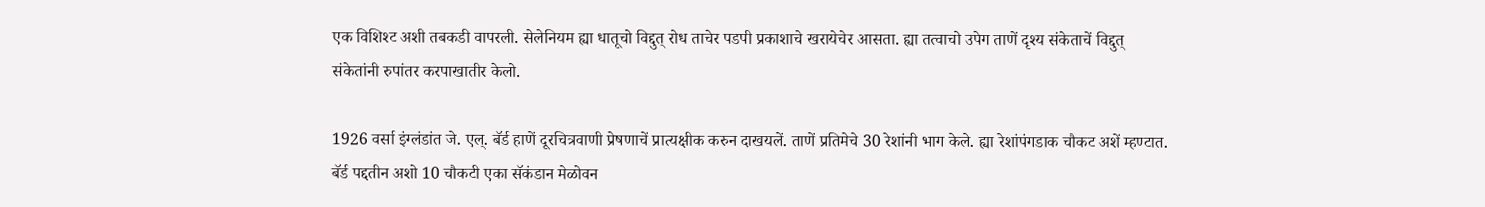एक विशिश्ट अशी तबकडी वापरली. सेलेनियम ह्या धातूचो विद्दुत् रोध ताचेर पडपी प्रकाशाचे खरायेचेर आसता. ह्या तत्वाचो उपेग ताणें दृश्य संकेताचें विद्दुत् संकेतांनी रुपांतर करपाखातीर केलो.

1926 वर्सा इंग्लंडांत जे. एल्. बॅर्ड हाणें दूरचित्रवाणी प्रेषणाचें प्रात्यक्षीक करुन दाखयलें. ताणें प्रतिमेचे 30 रेशांनी भाग केले. ह्या रेशांपंगडाक चौकट अशें म्हण्टात. बॅर्ड पद्दतीन अशो 10 चौकटी एका सॅकंडान मेळोवन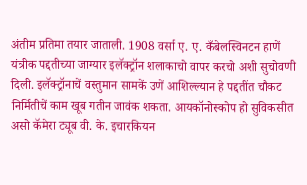अंतीम प्रतिमा तयार जाताली. 1908 वर्सा ए. ए. कँबेलस्विनटन हाणें यंत्रीक पद्दतीच्या जाग्यार इलॅक्ट्रॉन शलाकाचो वापर करचो अशी सुचोवणी दिली. इलॅक्ट्रॉनाचें वस्तुमान सामकें उणें आशिल्ल्यान हे पद्दतींत चौकट निर्मितीचें काम खूब गतीन जावंक शकता. आयकॉनोस्कोप हो सुविकसीत असो कॅमेरा ट्यूब वी. के. इचारकियन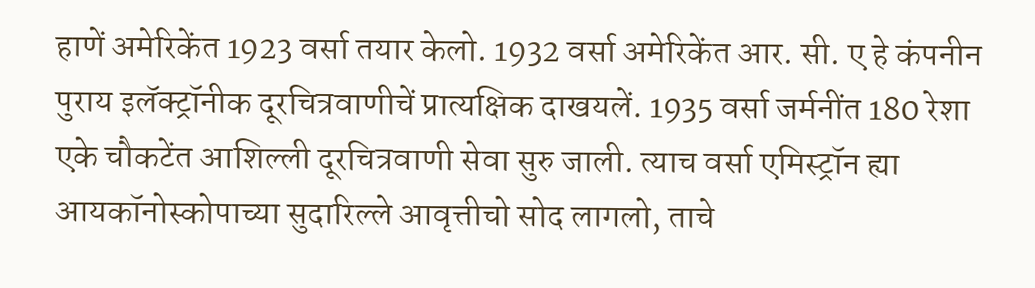हाणें अमेरिकेंत 1923 वर्सा तयार केलो. 1932 वर्सा अमेरिकेंत आर. सी. ए हे कंपनीन पुराय इलॅक्ट्रॉनीक दूरचित्रवाणीचें प्रात्यक्षिक दाखयलें. 1935 वर्सा जर्मनींत 180 रेशा एके चौकटेंत आशिल्ली दूरचित्रवाणी सेवा सुरु जाली. त्याच वर्सा एमिस्ट्रॉन ह्या आयकॉनोस्कोपाच्या सुदारिल्ले आवृत्तीचो सोद लागलो, ताचे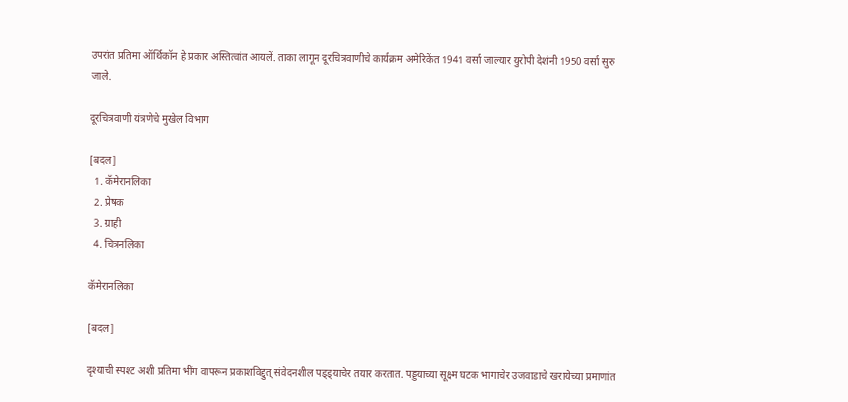उपरांत प्रतिमा ऑर्थिकॉन हे प्रकार अस्तित्वांत आयलें. ताका लागून दूरचित्रवाणीचे कार्यक्रम अमेरिकेंत 1941 वर्सा जाल्यार युरोपी देशंनी 1950 वर्सा सुरु जाले.

दूरचित्रवाणी यंत्रणेचे मुखेल विभाग

[बदल]
  1. कॅमेरानलिका
  2. प्रेषक
  3. ग्राही
  4. चित्रनलिका

कॅमेरानलिका

[बदल]

दृश्याची स्पश्ट अशी प्रतिमा भींग वापरून प्रकाशविद्दुत् संवेदनशील पड्ड्याचेर तयार करतात. पड्डयाच्या सूक्ष्म घटक भागाचेर उजवाडाचे खरायेच्या प्रमाणांत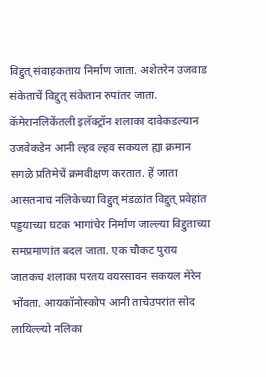विद्दुत् संवाहकताय निर्माण जाता. अशेतरेन उजवाड संकेताचें विद्दुत् संकेतान रुपांतर जाता. कॅमेरानलिकेंतली इलॅक्ट्रॉन शलाका दावेकडल्यान उजवेकडेन आनी ल्हव ल्हव सकयल ह्या क्रमान सगळे प्रतिमेचें क्रमवीक्षण करतात. हें जाता आसतनाच नलिकेच्या विद्दुत् मंडळांत विद्दुत् प्रवेहांत पड्डयाच्या घटक भागांचेर निर्माण जाल्ल्या विद्दुताच्या समप्रमाणांत बदल जाता. एक चौकट पुराय जातकच शलाका परतय वयरसावन सकयल मेरेन भोंवता. आयकॉनोस्कोप आनी ताचेउपरांत सोद लायिल्ल्यो नलिका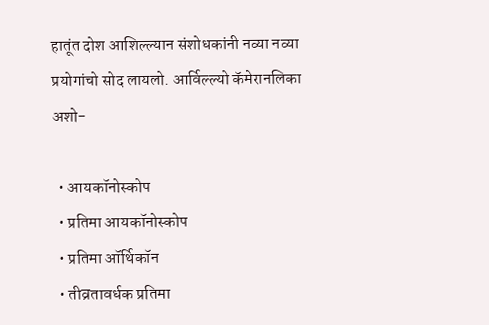हातूंत दोश आशिल्ल्यान संशोधकांनी नव्या नव्या प्रयोगांचो सोद लायलो. आर्विल्ल्यो कॅमेरानलिका अशो-

  • आयकॉनोस्कोप
  • प्रतिमा आयकॉनोस्कोप
  • प्रतिमा ऑर्थिकॉन
  • तीव्रतावर्धक प्रतिमा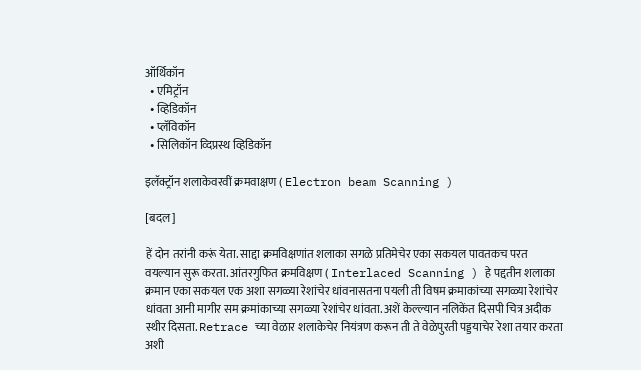ऑर्थिकॉन
  • एमिट्रॉन
  • व्हिडिकॉन
  • प्लॅविकॉन
  • सिलिकॉन व्दिप्रस्थ व्हिडिकॉन

इलॅक्ट्रॉन शलाकेवरवीं क्रमवाक्षण ( Electron beam Scanning )

[बदल]

हें दोन तरांनी करूं येता. साद्दा क्रमविक्षणांत शलाका सगळे प्रतिमेचेर एका सकयल पावतकच परत वयल्यान सुरू करता. आंतरगुफित क्रमविक्षण ( Interlaced Scanning ) हे पद्दतीन शलाका क्रमान एका सकयल एक अशा सगळ्या रेशांचेर धांवनासतना पयली ती विषम क्रमाकांच्या सगळ्या रेशांचेर धांवता आनी मागीर सम क्रमांकाच्या सगळ्या रेशांचेर धांवता. अशें केल्ल्यान नलिकेंत दिसपी चित्र अदीक स्थीर दिसता. Retrace च्या वेळार शलाकेचेर नियंत्रण करून ती ते वेळेपुरती पड्डयाचेर रेशा तयार करता अशी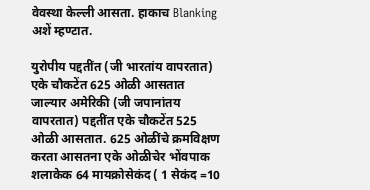वेवस्था केल्ली आसता. हाकाच Blanking अशें म्हण्टात.

युरोपीय पद्दतींत (जी भारतांय वापरतात) एके चौकटेंत 625 ओळी आसतात जाल्यार अमेरिकी (जी जपानांतय वापरतात) पद्दतींत एके चौकटेंत 525 ओळी आसतात. 625 ओळींचे क्रमविक्षण करता आसतना एके ओळीचेर भोंवपाक शलाकेक 64 मायक्रोसेकंद ( 1 सेकंद =10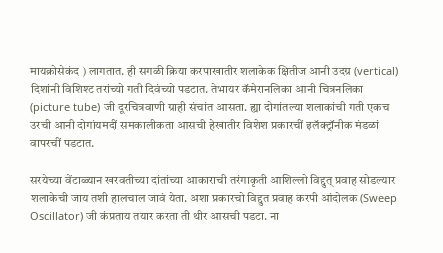मायक्रोसेकंद ) लागतात. ही सगळी क्रिया करपाखातीर शलाकेक क्षितीज आनी उदग्र (vertical) दिशांनी विशिश्ट तरांच्यो गती दिवंच्यो पडटात. तेभायर कॅमेरानलिका आनी चित्रनलिका (picture tube) जी दूरचित्रवाणी ग्राही संचांत आसता. ह्या दोगांतल्या शलाकांची गती एकच उरची आनी दोगांयमदीं समकालीकता आसची हेखातीर विशेश प्रकारचीं इलॅक्ट्रॉनीक मंडळां वापरचीं पडटात.

सरयेच्या वेंटाळ्यान खरवतीच्या दांतांच्या आकाराची तरंगाकृती आशिल्लो विद्दुत् प्रवाह सोडल्यार शलाकेची जाय तशी हालचाल जावं येता. अशा प्रकारचो विद्दुत प्रवाह करपी आंदोलक (Sweep Oscillator) जी कंप्रताय तयार करता ती थीर आसची पडटा. ना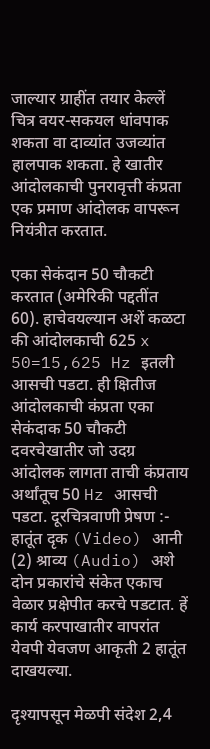जाल्यार ग्राहींत तयार केल्लें चित्र वयर-सकयल धांवपाक शकता वा दाव्यांत उजव्यांत हालपाक शकता. हे खातीर आंदोलकाची पुनरावृत्ती कंप्रता एक प्रमाण आंदोलक वापरून नियंत्रीत करतात.

एका सेकंदान 50 चौकटी करतात (अमेरिकी पद्दतींत 60). हाचेवयल्यान अशें कळटा की आंदोलकाची 625 x 50=15,625 Hz इतली आसची पडटा. ही क्षितीज आंदोलकाची कंप्रता एका सेकंदाक 50 चौकटी दवरचेखातीर जो उदग्र आंदोलक लागता ताची कंप्रताय अर्थांतूच 50 Hz आसची पडटा. दूरचित्रवाणी प्रेषण :- हातूंत दृक (Video) आनी (2) श्राव्य (Audio) अशे दोन प्रकारांचे संकेत एकाच वेळार प्रक्षेपीत करचे पडटात. हें कार्य करपाखातीर वापरांत येवपी येवजण आकृती 2 हातूंत दाखयल्या.

दृश्यापसून मेळपी संदेश 2,4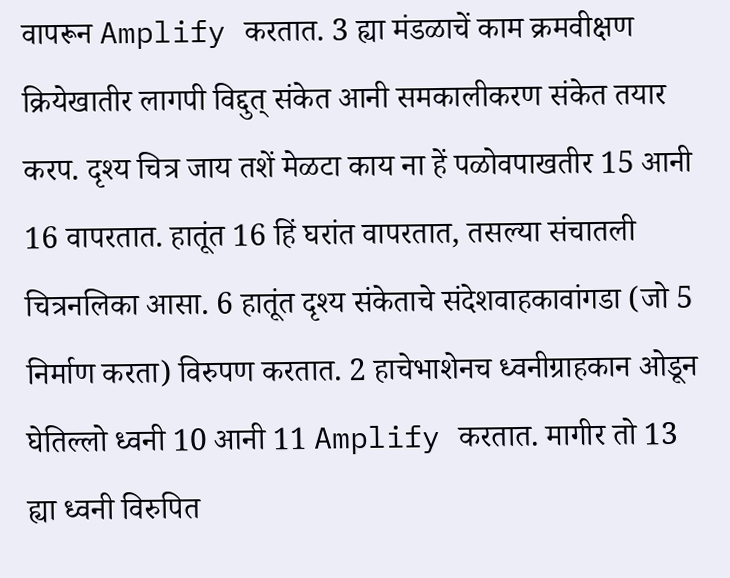वापरून Amplify करतात. 3 ह्या मंडळाचें काम क्रमवीक्षण क्रियेखातीर लागपी विद्दुत् संकेत आनी समकालीकरण संकेत तयार करप. दृश्य चित्र जाय तशें मेळटा काय ना हें पळोवपाखतीर 15 आनी 16 वापरतात. हातूंत 16 हिं घरांत वापरतात, तसल्या संचातली चित्रनलिका आसा. 6 हातूंत दृश्य संकेताचे संदेशवाहकावांगडा (जो 5 निर्माण करता) विरुपण करतात. 2 हाचेभाशेनच ध्वनीग्राहकान ओडून घेतिल्लो ध्वनी 10 आनी 11 Amplify करतात. मागीर तो 13 ह्या ध्वनी विरुपित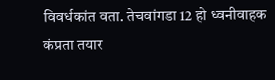विवर्धकांत वता. तेचवांगडा 12 हो ध्वनीवाहक कंप्रता तयार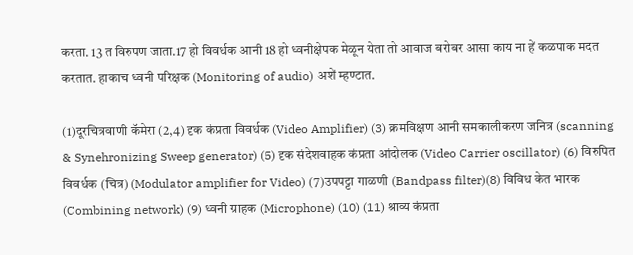करता. 13 त विरुपण जाता.17 हो विवर्धक आनी 18 हो ध्वनीक्षेपक मेळून येता तो आवाज बरोबर आसा काय ना हें कळपाक मदत करतात. हाकाच ध्वनी परिक्षक (Monitoring of audio) अशें म्हण्टात.

(1)दूरचित्रवाणी कॅमेरा (2,4) दृक कंप्रता विवर्धक (Video Amplifier) (3) क्रमविक्षण आनी समकालीकरण जनित्र (scanning & Synehronizing Sweep generator) (5) दृक संदेशवाहक कंप्रता आंदोलक (Video Carrier oscillator) (6) विरुपित विवर्धक (चित्र) (Modulator amplifier for Video) (7)उपपट्टा गाळणी (Bandpass filter)(8) विविध केत भारक (Combining network) (9) ध्वनी ग्राहक (Microphone) (10) (11) श्राव्य कंप्रता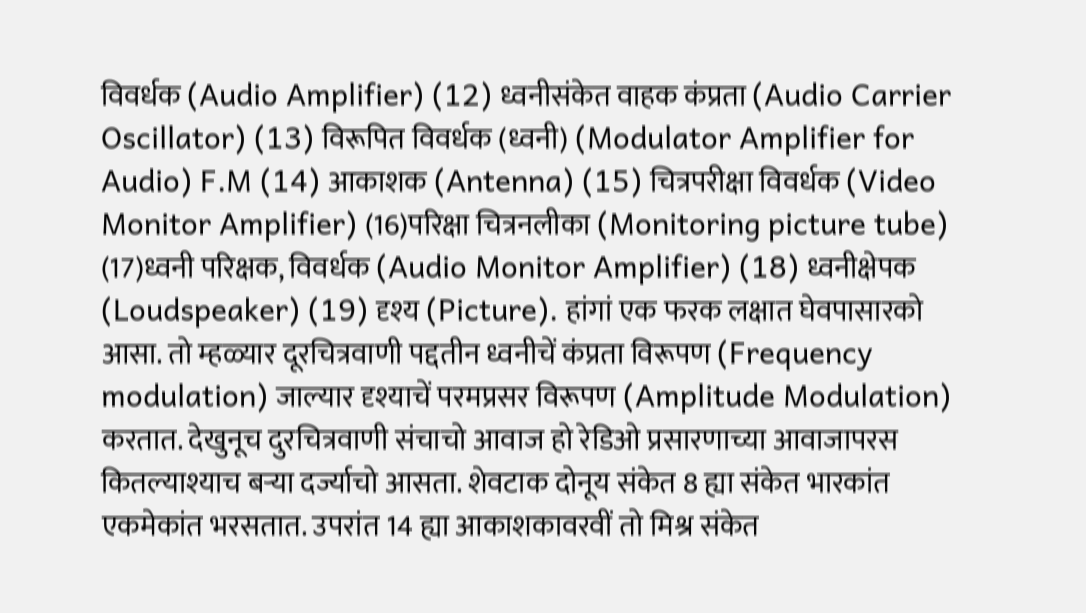विवर्धक (Audio Amplifier) (12) ध्वनीसंकेत वाहक कंप्रता (Audio Carrier Oscillator) (13) विरूपित विवर्धक (ध्वनी) (Modulator Amplifier for Audio) F.M (14) आकाशक (Antenna) (15) चित्रपरीक्षा विवर्धक (Video Monitor Amplifier) (16)परिक्षा चित्रनलीका (Monitoring picture tube) (17)ध्वनी परिक्षक, विवर्धक (Audio Monitor Amplifier) (18) ध्वनीक्षेपक (Loudspeaker) (19) दृश्य (Picture). हांगां एक फरक लक्षात घेवपासारको आसा. तो म्हळ्यार दूरचित्रवाणी पद्दतीन ध्वनीचें कंप्रता विरूपण (Frequency modulation) जाल्यार दृश्याचें परमप्रसर विरूपण (Amplitude Modulation) करतात. देखुनूच दुरचित्रवाणी संचाचो आवाज हो रेडिओ प्रसारणाच्या आवाजापरस कितल्याश्याच बऱ्या दर्ज्याचो आसता. शेवटाक दोनूय संकेत 8 ह्या संकेत भारकांत एकमेकांत भरसतात. उपरांत 14 ह्या आकाशकावरवीं तो मिश्र संकेत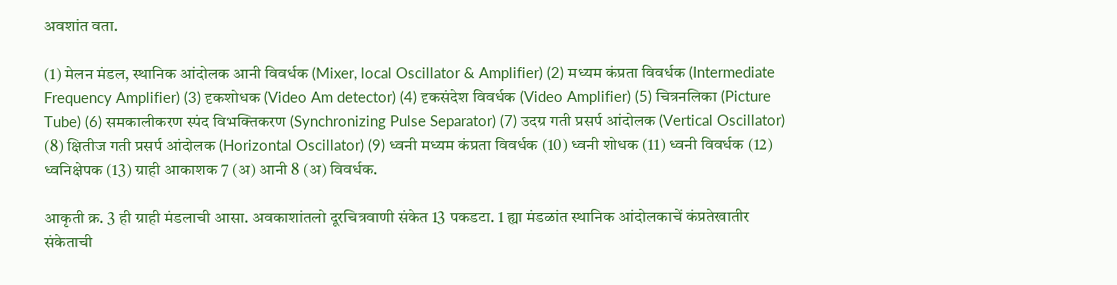अवशांत वता.

(1) मेलन मंडल, स्थानिक आंदोलक आनी विवर्धक (Mixer, local Oscillator & Amplifier) (2) मध्यम कंप्रता विवर्धक (Intermediate Frequency Amplifier) (3) दृकशोधक (Video Am detector) (4) दृकसंदेश विवर्धक (Video Amplifier) (5) चित्रनलिका (Picture Tube) (6) समकालीकरण स्पंद विभक्तिकरण (Synchronizing Pulse Separator) (7) उदग्र गती प्रसर्प आंदोलक (Vertical Oscillator) (8) क्षितीज गती प्रसर्प आंदोलक (Horizontal Oscillator) (9) ध्वनी मध्यम कंप्रता विवर्धक (10) ध्वनी शोधक (11) ध्वनी विवर्धक (12) ध्वनिक्षेपक (13) ग्राही आकाशक 7 (अ) आनी 8 (अ) विवर्धक.

आकृती क्र. 3 ही ग्राही मंडलाची आसा. अवकाशांतलो दूरचित्रवाणी संकेत 13 पकडटा. 1 ह्या मंडळांत स्थानिक आंदोलकाचें कंप्रतेखातीर संकेताची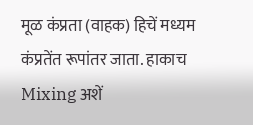मूळ कंप्रता (वाहक) हिचें मध्यम कंप्रतेंत रूपांतर जाता. हाकाच Mixing अशें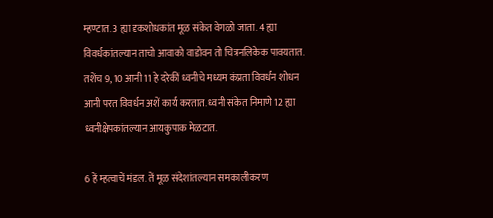म्हण्टात. 3 ह्या दृकशोधकांत मूळ संकेत वेगळो जाता. 4 ह्या विवर्धकांतल्यान ताचो आवाको वाडोवन तो चित्रनलिकेक पावयतात. तशेंच 9, 10 आनी 11 हे दरेकीं ध्वनीचे मध्यम कंप्रता विवर्धन शोधन आनी परत विवर्धन अशें कार्य करतात. ध्वनी संकेत निमाणे 12 ह्या ध्वनीक्षेपकांतल्यान आयकुपाक मेळटात.

6 हें म्हत्वाचें मंडल. तें मूळ संदेशांतल्यान समकालीकरण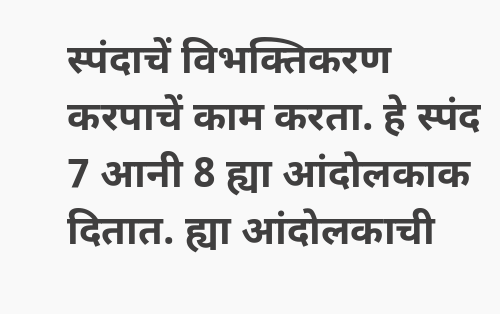स्पंदाचें विभक्तिकरण करपाचें काम करता. हे स्पंद 7 आनी 8 ह्या आंदोलकाक दितात. ह्या आंदोलकाची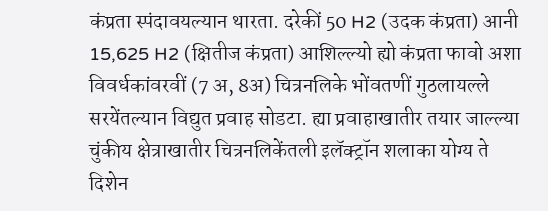कंप्रता स्पंदावयल्यान थारता. दरेकीं 50 H2 (उदक कंप्रता) आनी 15,625 H2 (क्षितीज कंप्रता) आशिल्ल्यो ह्यो कंप्रता फावो अशा विवर्धकांवरवीं (7 अ, 8अ) चित्रनलिके भोंवतणीं गुठलायल्ले सरयेंतल्यान विद्युत प्रवाह सोडटा. ह्या प्रवाहाखातीर तयार जाल्ल्या चुंकीय क्षेत्राखातीर चित्रनलिकेंतली इलॅक्ट्रॉन शलाका योग्य ते दिशेन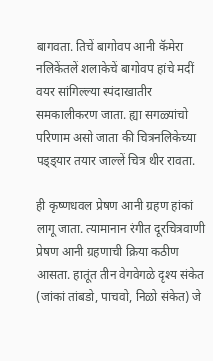बागवता. तिचें बागोवप आनी कॅमेरा नलिकेंतलें शलाकेचें बागोवप हांचे मदीं वयर सांगिल्ल्या स्पंदाखातीर समकालीकरण जाता. ह्या सगळ्यांचो परिणाम असो जाता की चित्रनलिकेच्या पड्ड्यार तयार जाल्लें चित्र थीर रावता.

ही कृष्णधवल प्रेषण आनी ग्रहण हांकां लागू जाता. त्यामानान रंगीत दूरचित्रवाणी प्रेषण आनी ग्रहणाची क्रिया कठीण आसता. हातूंत तीन वेगवेगळे दृश्य संकेत (जांकां तांबडो, पाचवो, निळो संकेत) जे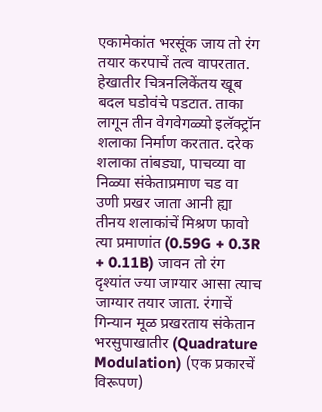एकामेकांत भरसूंक जाय तो रंग तयार करपाचें तत्व वापरतात. हेखातीर चित्रनलिकेंतय खूब बदल घडोवंचे पडटात. ताका लागून तीन वेगवेगळ्यो इलॅक्ट्रॉन शलाका निर्माण करतात. दरेक शलाका तांबड्या, पाचव्या वा निळ्या संकेताप्रमाण चड वा उणी प्रखर जाता आनी ह्या तीनय शलाकांचें मिश्रण फावो त्या प्रमाणांत (0.59G + 0.3R + 0.11B) जावन तो रंग दृश्यांत ज्या जाग्यार आसा त्याच जाग्यार तयार जाता. रंगाचें गिन्यान मूळ प्रखरताय संकेतान भरसुपाखातीर (Quadrature Modulation) (एक प्रकारचें विरूपण)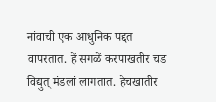नांवाची एक आधुनिक पद्दत वापरतात. हें सगळें करपाखतीर चड विद्युत् मंडलां लागतात. हेचखातीर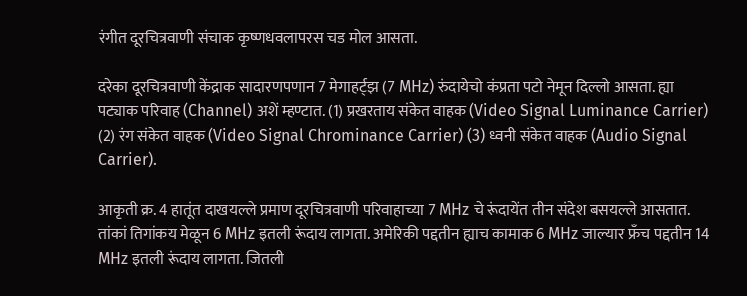रंगीत दूरचित्रवाणी संचाक कृष्णधवलापरस चड मोल आसता.

दरेका दूरचित्रवाणी केंद्राक सादारणपणान 7 मेगाहर्ट्झ (7 MHz) रुंदायेचो कंप्रता पटो नेमून दिल्लो आसता. ह्या पट्याक परिवाह (Channel) अशें म्हण्टात. (1) प्रखरताय संकेत वाहक (Video Signal Luminance Carrier) (2) रंग संकेत वाहक (Video Signal Chrominance Carrier) (3) ध्वनी संकेत वाहक (Audio Signal Carrier).

आकृती क्र. 4 हातूंत दाखयल्ले प्रमाण दूरचित्रवाणी परिवाहाच्या 7 MHz चे रूंदायेंत तीन संदेश बसयल्ले आसतात. तांकां तिगांकय मेळून 6 MHz इतली रूंदाय लागता. अमेरिकी पद्दतीन ह्याच कामाक 6 MHz जाल्यार फ्रँच पद्दतीन 14 MHz इतली रूंदाय लागता. जितली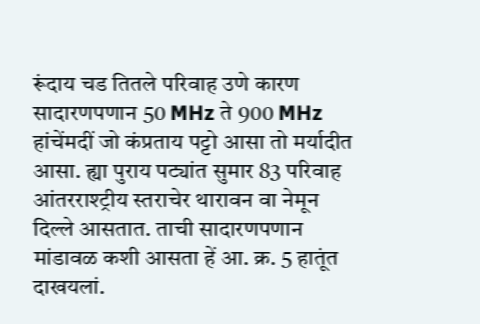रूंदाय चड तितले परिवाह उणे कारण सादारणपणान 50 MHz ते 900 MHz हांचेंमदीं जो कंप्रताय पट्टो आसा तो मर्यादीत आसा. ह्या पुराय पट्यांत सुमार 83 परिवाह आंतरराश्ट्रीय स्तराचेर थारावन वा नेमून दिल्ले आसतात. ताची सादारणपणान मांडावळ कशी आसता हें आ. क्र. 5 हातूंत दाखयलां.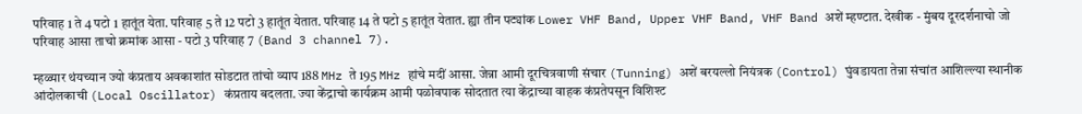परिवाह 1 ते 4 पटो 1 हातूंत येता. परिवाह 5 ते 12 पटो 3 हातूंत येतात. परिवाह 14 ते पटो 5 हातूंत येतात. ह्या तीन पट्यांक Lower VHF Band, Upper VHF Band, VHF Band अशें म्हण्टात. देखीक - मुंबय दूरदर्शनाचो जो परिवाह आसा ताचो क्रमांक आसा - पटो 3 परिवाह 7 (Band 3 channel 7).

म्हळ्यार थंयच्यान ज्यो कंप्रताय अवकाशांत सोडटात तांचो व्याप 188 MHz ते 195 MHz हांचे मदीं आसा. जेन्ना आमी दूरचित्रवाणी संचार (Tunning) अशें बरयल्लो नियंत्रक (Control) घुंवडायता तेन्ना संचांत आशिल्ल्या स्थानीक आंदोलकाची (Local Oscillator) कंप्रताय बदलता. ज्या केंद्राचो कार्यक्रम आमी पळोवपाक सोदतात त्या केंद्राच्या वाहक कंप्रतेपसून विशिश्ट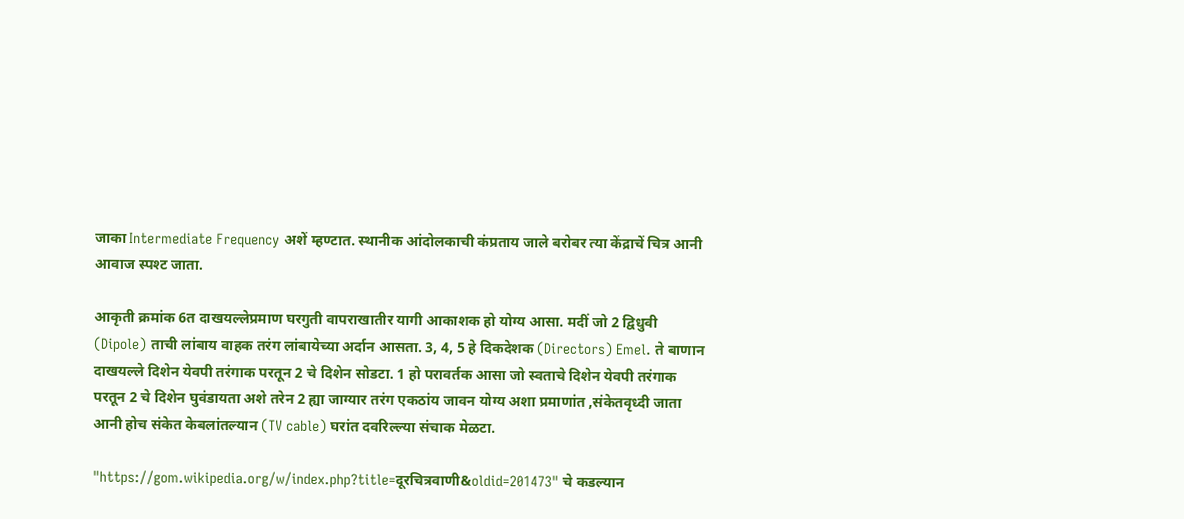जाका Intermediate Frequency अशें म्हण्टात. स्थानीक आंदोलकाची कंप्रताय जाले बरोबर त्या केंद्राचें चित्र आनी आवाज स्पश्ट जाता.

आकृती क्रमांक 6त दाखयल्लेप्रमाण घरगुती वापराखातीर यागी आकाशक हो योग्य आसा. मदीं जो 2 द्विधुवी (Dipole) ताची लांबाय वाहक तरंग लांबायेच्या अर्दान आसता. 3, 4, 5 हे दिकदेशक (Directors) Emel. ते बाणान दाखयल्ले दिशेन येवपी तरंगाक परतून 2 चे दिशेन सोडटा. 1 हो परावर्तक आसा जो स्वताचे दिशेन येवपी तरंगाक परतून 2 चे दिशेन घुवंडायता अशे तरेन 2 ह्या जाग्यार तरंग एकठांय जावन योग्य अशा प्रमाणांत ,संकेतवृध्दी जाता आनी होच संकेत केबलांतल्यान (TV cable) घरांत दवरिल्ल्या संचाक मेळटा.

"https://gom.wikipedia.org/w/index.php?title=दूरचित्रवाणी&oldid=201473" चे कडल्यान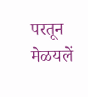परतून मेळयलें